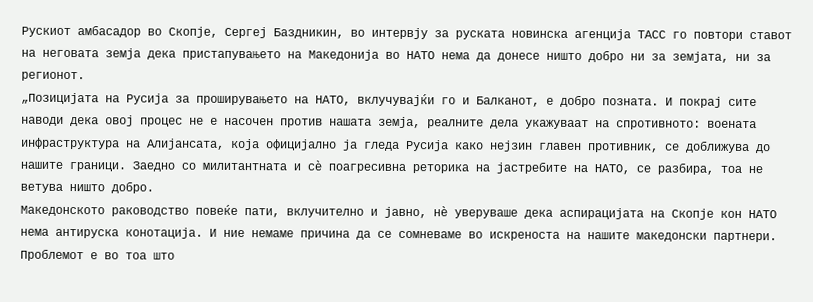Рускиот амбасадор во Скопје, Сергеј Баздникин, во интервју за руската новинска агенција ТАСС го повтори ставот на неговата земја дека пристапувањето на Македонија во НАТО нема да донесе ништо добро ни за земјата, ни за регионот.
„Позицијата на Русија за проширувањето на НАТО, вклучувајќи го и Балканот, е добро позната. И покрај сите наводи дека овој процес не е насочен против нашата земја, реалните дела укажуваат на спротивното: воената инфраструктура на Алијансата, која официјално ја гледа Русија како нејзин главен противник, се доближува до нашите граници. Заедно со милитантната и сè поагресивна реторика на јастребите на НАТО, се разбира, тоа не ветува ништо добро.
Македонското раководство повеќе пати, вклучително и јавно, нè уверуваше дека аспирацијата на Скопје кон НАТО нема антируска конотација. И ние немаме причина да се сомневаме во искреноста на нашите македонски партнери. Проблемот е во тоа што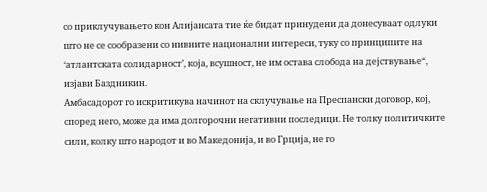со приклучувањето кон Алијансата тие ќе бидат принудени да донесуваат одлуки што не се сообразени со нивните национални интереси, туку со принципите на ‘атлантската солидарност’, која, всушност, не им остава слобода на дејствување“, изјави Баздникин.
Амбасадорот го искритикува начинот на склучување на Преспански договор, кој, според него, може да има долгорочни негативни последици. Не толку политичките сили, колку што народот и во Македонија, и во Грција, не го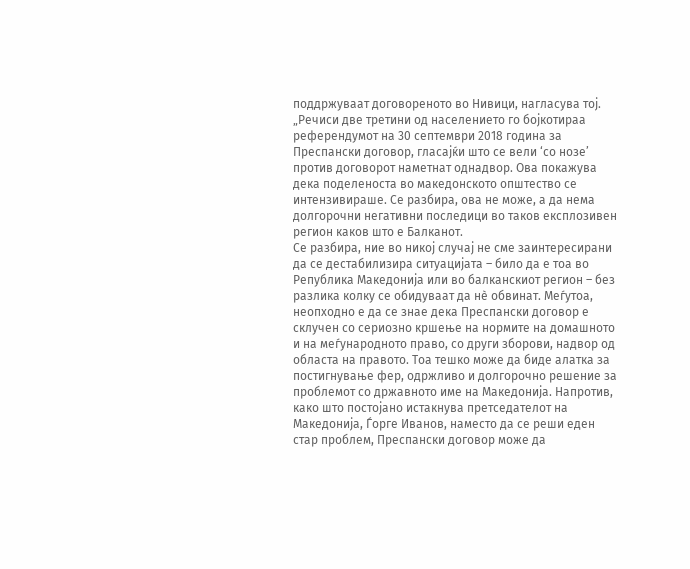поддржуваат договореното во Нивици, нагласува тој.
„Речиси две третини од населението го бојкотираа референдумот на 30 септември 2018 година за Преспански договор, гласајќи што се вели ‘со нозе’ против договорот наметнат однадвор. Ова покажува дека поделеноста во македонското општество се интензивираше. Се разбира, ова не може, а да нема долгорочни негативни последици во таков експлозивен регион каков што е Балканот.
Се разбира, ние во никој случај не сме заинтересирани да се дестабилизира ситуацијата – било да е тоа во Република Македонија или во балканскиот регион – без разлика колку се обидуваат да нè обвинат. Меѓутоа, неопходно е да се знае дека Преспански договор е склучен со сериозно кршење на нормите на домашното и на меѓународното право, со други зборови, надвор од областа на правото. Тоа тешко може да биде алатка за постигнување фер, одржливо и долгорочно решение за проблемот со државното име на Македонија. Напротив, како што постојано истакнува претседателот на Македонија, Ѓорге Иванов, наместо да се реши еден стар проблем, Преспански договор може да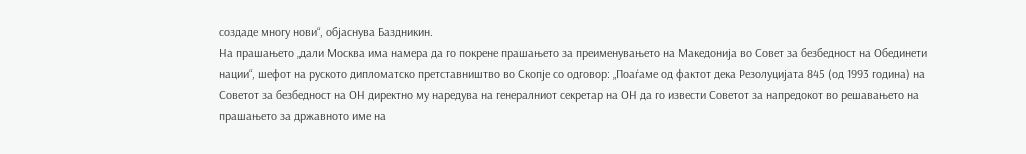создаде многу нови“, објаснува Баздникин.
На прашањето „дали Москва има намера да го покрене прашањето за преименувањето на Македонија во Совет за безбедност на Обединети нации“, шефот на руското дипломатско претставништво во Скопје со одговор: „Поаѓаме од фактот дека Резолуцијата 845 (од 1993 година) на Советот за безбедност на ОН директно му наредува на генералниот секретар на ОН да го извести Советот за напредокот во решавањето на прашањето за државното име на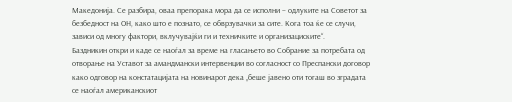Македонија. Се разбира, оваа препорака мора да се исполни – одлуките на Советот за безбедност на ОН, како што е познато, се обврзувачки за сите. Кога тоа ќе се случи, зависи од многу фактори, вклучувајќи ги и техничките и организациските“.
Баздникин откри и каде се наоѓал за време на гласањето во Собрание за потребата од отворање на Уставот за амандмански интервенции во согласност со Преспански договор како одговор на констатацијата на новинарот дека „беше јавено оти тогаш во зградата се наоѓал американскиот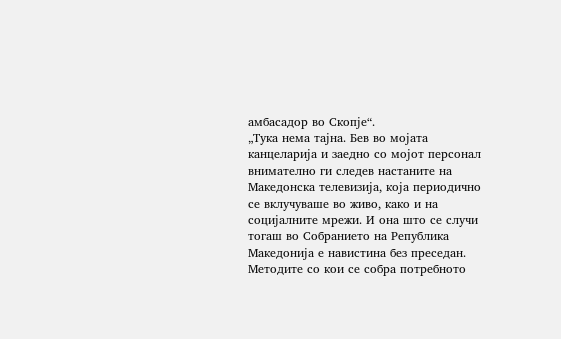амбасадор во Скопје“.
„Тука нема тајна. Бев во мојата канцеларија и заедно со мојот персонал внимателно ги следев настаните на Македонска телевизија, која периодично се вклучуваше во живо, како и на социјалните мрежи. И она што се случи тогаш во Собранието на Република Македонија е навистина без преседан. Методите со кои се собра потребното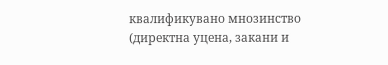квалификувано мнозинство (директна уцена, закани и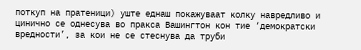поткуп на пратеници) уште еднаш покажуваат колку навредливо и цинично се однесува во пракса Вашингтон кон тие ‘демократски вредности’, за кои не се стеснува да труби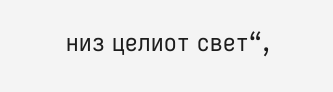низ целиот свет“,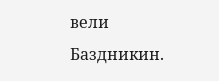вели Баздникин.